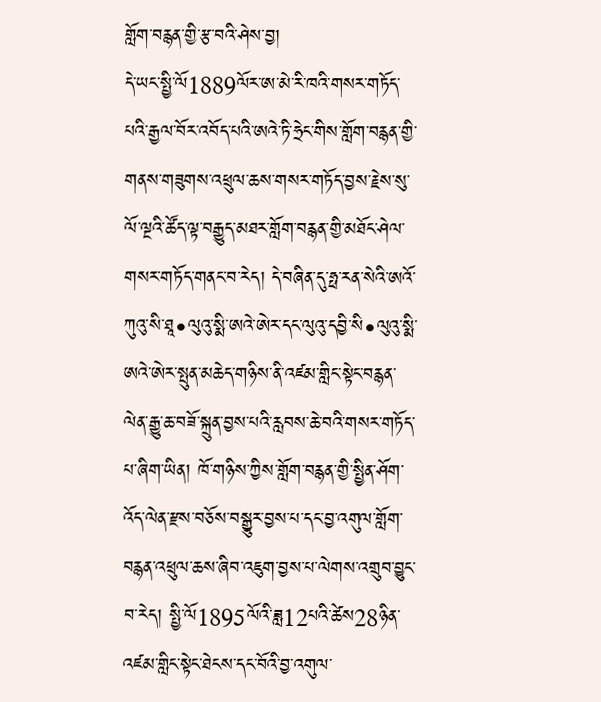གློག་བརྙན་གྱི་རྩ་བའི་ཤེས་བྱ།
དེ་ཡང་སྤྱི་ལོ1889ལོར་ཨ་མེ་རི་ཁའི་གསར་གཏོད་པའི་རྒྱལ་བོར་འབོད་པའི་ཨའེ་ཏི་ཧྲེང་གིས་གློག་བརྙན་གྱི་གནས་གཟུགས་འཕྲུལ་ཆས་གསར་གཏོད་བྱས་རྗེས་སུ་ལོ་ལྔའི་ཚོད་ལྟ་བརྒྱུད་མཐར་གློག་བརྙན་གྱི་མཐོང་ཤེལ་གསར་གཏོད་གནང་བ་རེད། དེ་བཞིན་དུ་ཧྥ་རན་སེའི་ཨའོ་ཀུའུ་སི་ཐཱ•ལུའུ་སྨི་ཨའེ་ཨེར་དང་ལུའུ་དབྱི་སི•ལུའུ་སྨི་ཨའེ་ཨེར་སྤུན་མཆེད་གཉིས་ནི་འཛམ་གླིང་སྟེང་བརྙན་ལེན་རྒྱུ་ཆ་བཟོ་སྐྲུན་བྱས་པའི་རླབས་ཆེ་བའི་གསར་གཏོད་པ་ཞིག་ཡིན། ཁོ་གཉིས་ཀྱིས་གློག་བརྙན་གྱི་སྤྱིན་ཤོག་འོད་ལེན་རྫས་བཅོས་བསྒྱུར་བྱས་པ་དང་བྱ་འགུལ་གློག་བརྙན་འཕྲུལ་ཆས་ཞིབ་འཇུག་བྱས་པ་ལེགས་འགྲུབ་བྱུང་བ་རེད། སྤྱི་ལོ1895ལོའི་ཟླ12པའི་ཚེས28ཉིན་འཛམ་གླིང་སྟེང་ཐེངས་དང་བོའི་བྱ་འགུལ་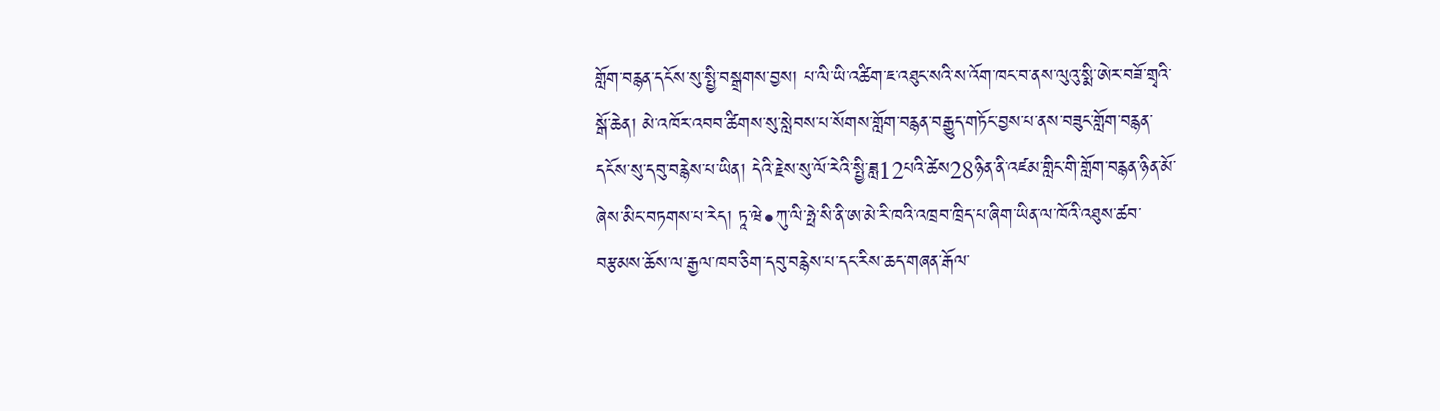གློག་བརྙན་དངོས་སུ་སྤྱི་བསྒྲགས་བྱས། པ་ལི་ཡི་འཚིག་ཇ་འཐུང་སའི་ས་འོག་ཁང་བ་ནས་ལུའུ་སྨི་ཨེར་བཟོ་གྲྭའི་སྒོ་ཆེན། མེ་འཁོར་འབབ་ཚིགས་སུ་སླེབས་པ་སོགས་གློག་བརྙན་བརྒྱུད་གཏོང་བྱས་པ་ནས་བཟུང་གློག་བརྙན་དངོས་སུ་དབུ་བརྙེས་པ་ཡིན། དེའི་རྗེས་སུ་ལོ་རེའི་སྤྱི་ཟླ12པའི་ཚེས28ཉིན་ནི་འཛམ་གླིང་གི་གློག་བརྙན་ཉིན་མོ་ཞེས་མིང་བཏགས་པ་རེད། ཏཱ་ཝེ•ཀུ་ལི་ཧྥེ་སི་ནི་ཨ་མེ་རི་ཁའི་འཁྲབ་ཁྲིད་པ་ཞིག་ཡིན་ལ་ཁོའི་འཐུས་ཚབ་བརྩམས་ཆོས་ལ་རྒྱལ་ཁབ་ཅིག་དབུ་བརྙེས་པ་དང་རིས་ཆད་གཞན་རྒོལ་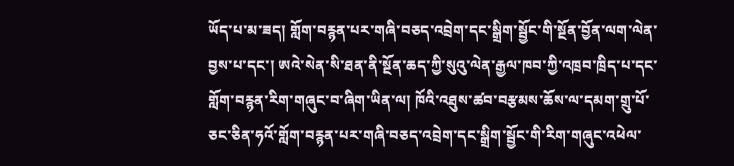ཡོད་པ་མ་ཟད། གློག་བརྙན་པར་གཞི་བཅད་འབྲེག་དང་སྒྲིག་སྦྱོང་གི་སྔོན་བྱོན་ལག་ལེན་བྱས་པ་དང་། ཨའེ་སེན་སི་ཐན་ནི་སྔོན་ཆད་ཀྱི་སུའུ་ལེན་རྒྱལ་ཁབ་ཀྱི་འཁྲབ་ཁྲིད་པ་དང་གློག་བརྙན་རིག་གཞུང་བ་ཞིག་ཡིན་ལ། ཁོའི་འཐུས་ཚབ་བརྩམས་ཆོས་ལ་དམག་གྲུ་པོ་ཅང་ཅིན་ཧའོ་གློག་བརྙན་པར་གཞི་བཅད་འབྲེག་དང་སྒྲིག་སྦྱོང་གི་རིག་གཞུང་འཕེལ་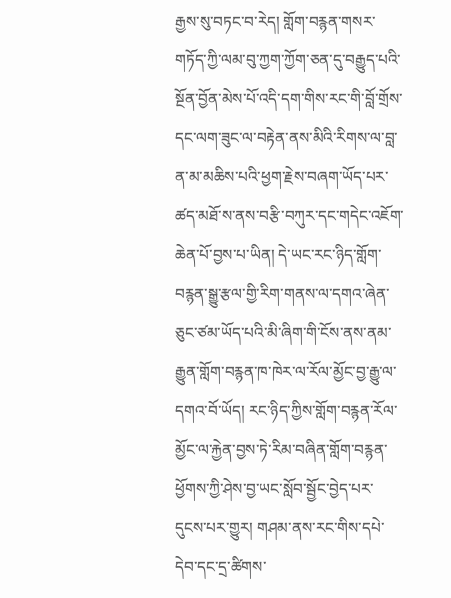རྒྱས་སུ་བཏང་བ་རེད། གློག་བརྙན་གསར་གཏོད་ཀྱི་ལམ་བུ་ཀྱག་ཀྱོག་ཅན་དུ་བརྒྱུད་པའི་སྔོན་བྱོན་མེས་པོ་འདི་དག་གིས་རང་གི་བློ་གྲོས་དང་ལག་ཟུང་ལ་བརྟེན་ནས་མིའི་རིགས་ལ་བླ་ན་མ་མཆིས་པའི་ཕྱག་རྗེས་བཞག་ཡོད་པར་ཚད་མཐོ་ས་ནས་བརྩི་བཀུར་དང་གདེང་འཇོག་ཆེན་པོ་བྱས་པ་ཡིན། དེ་ཡང་རང་ཉིད་གློག་བརྙན་སྒྱུ་རྩལ་གྱི་རིག་གནས་ལ་དགའ་ཞེན་ཅུང་ཙམ་ཡོད་པའི་མི་ཞིག་གི་ངོས་ནས་ནམ་རྒྱུན་གློག་བརྙན་ཁ་ཁེར་ལ་རོལ་མྱོང་བྱ་རྒྱུ་ལ་དགའ་བོ་ཡོད། རང་ཉིད་ཀྱིས་གློག་བརྙན་རོལ་མྱོང་ལ་རྐྱེན་བྱས་ཏེ་རིམ་བཞིན་གློག་བརྙན་ཕྱོགས་ཀྱི་ཤེས་བྱ་ཡང་སློབ་སྦྱོང་བྱེད་པར་དུངས་པར་གྱུར། གཤམ་ནས་རང་གིས་དཔེ་དེབ་དང་དྲ་ཚིགས་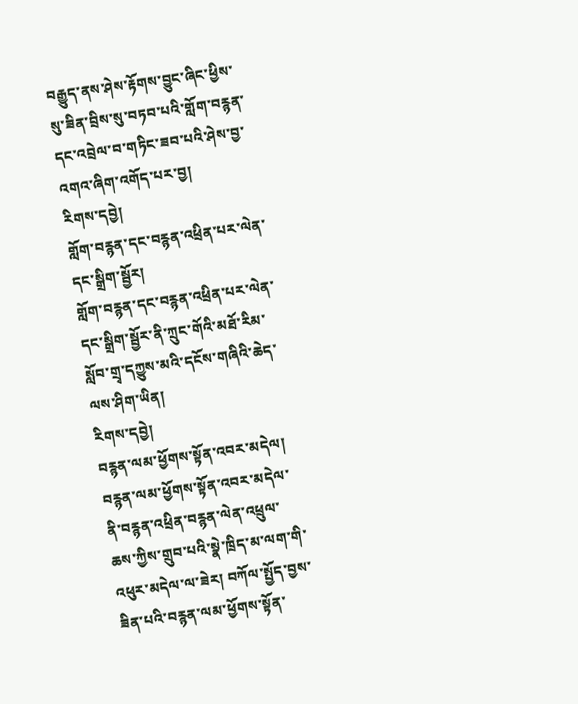བརྒྱུད་ནས་ཤེས་རྟོགས་བྱུང་ཞིང་ཕྱིས་སུ་ཟིན་བྲིས་སུ་བཏབ་པའི་གློག་བརྙན་དང་འབྲེལ་བ་གཏིང་ཟབ་པའི་ཤེས་བྱ་འགའ་ཞིག་འགོད་པར་བྱ།
རིགས་དབྱེ།
གློག་བརྙན་དང་བརྙན་འཕྲིན་པར་ལེན་དང་སྒྲིག་སྦྱོར།
གློག་བརྙན་དང་བརྙན་འཕྲིན་པར་ལེན་དང་སྒྲིག་སྦྱོར་ནི་ཀྲུང་གོའི་མཐོ་རིམ་སློབ་གྲྭ་དཀྱུས་མའི་དངོས་གཞིའི་ཆེད་ལས་ཤིག་ཡིན།
རིགས་དབྱེ།
བརྙན་ལམ་ཕྱོགས་སྟོན་འབར་མདེལ།
བརྙན་ལམ་ཕྱོགས་སྟོན་འབར་མདེལ་ནི་བརྙན་འཕྲིན་བརྙན་ལེན་འཕྲུལ་ཆས་ཀྱིས་གྲུབ་པའི་སྣེ་ཁྲིད་མ་ལག་གི་འཕུར་མདེལ་ལ་ཟེར། བཀོལ་སྤྱོད་བྱས་ཟིན་པའི་བརྙན་ལམ་ཕྱོགས་སྟོན་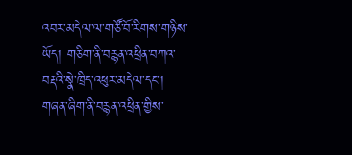འབར་མདེལ་ལ་གཙོ་བོ་རིགས་གཉིས་ཡོད། གཅིག་ནི་བརྙན་འཕྲིན་བཀའ་བརྡའི་སྣེ་ཁྲིད་འཕུར་མདེལ་དང་། གཞན་ཞིག་ནི་བརྙན་འཕྲིན་གྱིས་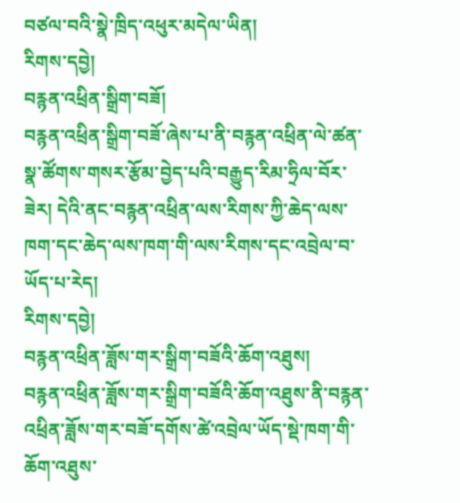བཙལ་བའི་སྣེ་ཁྲིད་འཕུར་མདེལ་ཡིན།
རིགས་དབྱེ།
བརྙན་འཕྲིན་སྒྲིག་བཟོ།
བརྙན་འཕྲིན་སྒྲིག་བཟོ་ཞེས་པ་ནི་བརྙན་འཕྲིན་ལེ་ཚན་སྣ་ཚོགས་གསར་རྩོམ་བྱེད་པའི་བརྒྱུད་རིམ་ཧྲིལ་བོར་ཟེར། དེའི་ནང་བརྙན་འཕྲིན་ལས་རིགས་ཀྱི་ཆེད་ལས་ཁག་དང་ཆེད་ལས་ཁག་གི་ལས་རིགས་དང་འབྲེལ་བ་ཡོད་པ་རེད།
རིགས་དབྱེ།
བརྙན་འཕྲིན་ཟློས་གར་སྒྲིག་བཟོའི་ཆོག་འཐུས།
བརྙན་འཕྲིན་ཟློས་གར་སྒྲིག་བཟོའི་ཆོག་འཐུས་ནི་བརྙན་འཕྲིན་ཟློས་གར་བཟོ་དགོས་ཚེ་འབྲེལ་ཡོད་སྡེ་ཁག་གི་ཆོག་འཐུས་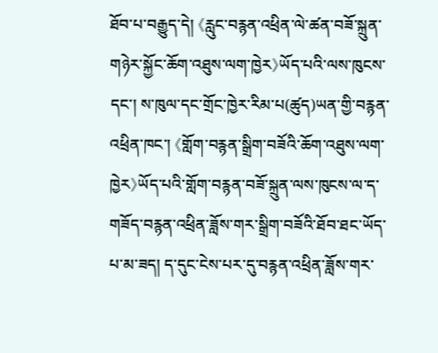ཐོབ་པ་བརྒྱུད་དེ། 《རླུང་བརྙན་འཕྲིན་ལེ་ཚན་བཟོ་སྐྲུན་གཉེར་སྐྱོང་ཆོག་འཐུས་ལག་ཁྱེར》ཡོད་པའི་ལས་ཁུངས་དང་། ས་ཁུལ་དང་གྲོང་ཁྱེར་རིམ་པ(ཚུད)ཡན་གྱི་བརྙན་འཕྲིན་ཁང་། 《གློག་བརྙན་སྒྲིག་བཟོའི་ཆོག་འཐུས་ལག་ཁྱེར》ཡོད་པའི་གློག་བརྙན་བཟོ་སྐྲུན་ལས་ཁུངས་ལ་ད་གཟོད་བརྙན་འཕྲིན་ཟློས་གར་སྒྲིག་བཟོའི་ཐོབ་ཐང་ཡོད་པ་མ་ཟད། ད་དུང་ངེས་པར་དུ་བརྙན་འཕྲིན་ཟློས་གར་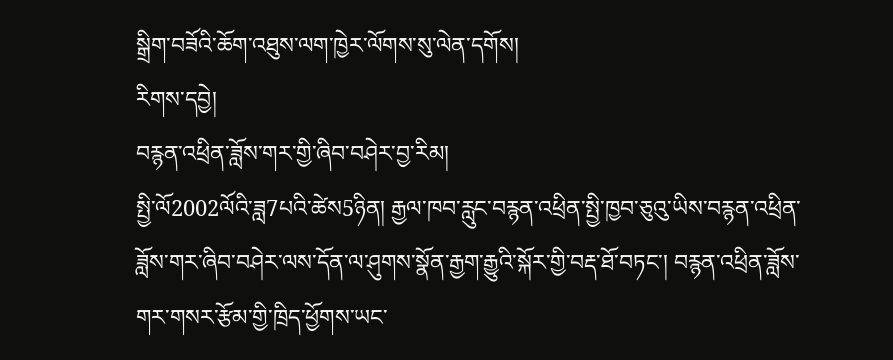སྒྲིག་བཟོའི་ཆོག་འཐུས་ལག་ཁྱེར་ལོགས་སུ་ལེན་དགོས།
རིགས་དབྱེ།
བརྙན་འཕྲིན་ཟློས་གར་གྱི་ཞིབ་བཤེར་བྱ་རིམ།
སྤྱི་ལོ2002ལོའི་ཟླ7པའི་ཚེས5ཉིན། རྒྱལ་ཁབ་རླུང་བརྙན་འཕྲིན་སྤྱི་ཁྱབ་ཅུའུ་ཡིས་བརྙན་འཕྲིན་ཟློས་གར་ཞིབ་བཤེར་ལས་དོན་ལ་ཤུགས་སྣོན་རྒྱག་རྒྱུའི་སྐོར་གྱི་བརྡ་ཐོ་བཏང་། བརྙན་འཕྲིན་ཟློས་གར་གསར་རྩོམ་གྱི་ཁྲིད་ཕྱོགས་ཡང་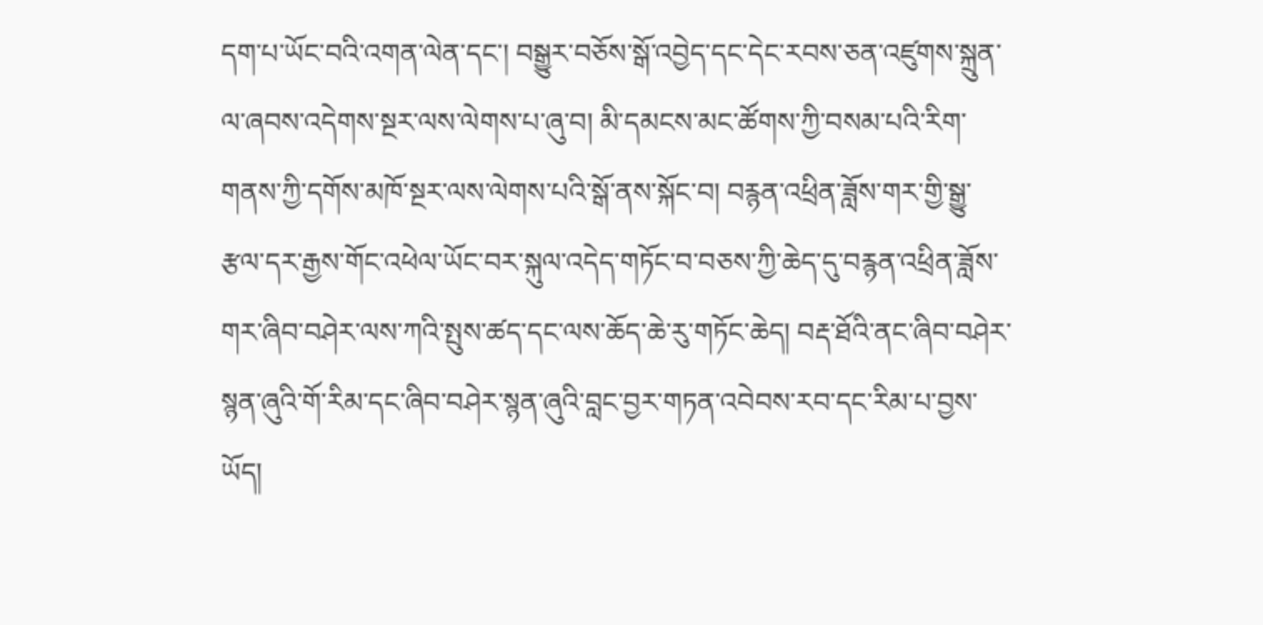དག་པ་ཡོང་བའི་འགན་ལེན་དང་། བསྒྱུར་བཅོས་སྒོ་འབྱེད་དང་དེང་རབས་ཅན་འཛུགས་སྐྲུན་ལ་ཞབས་འདེགས་སྔར་ལས་ལེགས་པ་ཞུ་བ། མི་དམངས་མང་ཚོགས་ཀྱི་བསམ་པའི་རིག་གནས་ཀྱི་དགོས་མཁོ་སྔར་ལས་ལེགས་པའི་སྒོ་ནས་སྐོང་བ། བརྙན་འཕྲིན་ཟློས་གར་གྱི་སྒྱུ་རྩལ་དར་རྒྱས་གོང་འཕེལ་ཡོང་བར་སྐུལ་འདེད་གཏོང་བ་བཅས་ཀྱི་ཆེད་དུ་བརྙན་འཕྲིན་ཟློས་གར་ཞིབ་བཤེར་ལས་ཀའི་སྤུས་ཚད་དང་ལས་ཆོད་ཆེ་རུ་གཏོང་ཆེད། བརྡ་ཐོའི་ནང་ཞིབ་བཤེར་སྙན་ཞུའི་གོ་རིམ་དང་ཞིབ་བཤེར་སྙན་ཞུའི་བླང་བྱར་གཏན་འབེབས་རབ་དང་རིམ་པ་བྱས་ཡོད།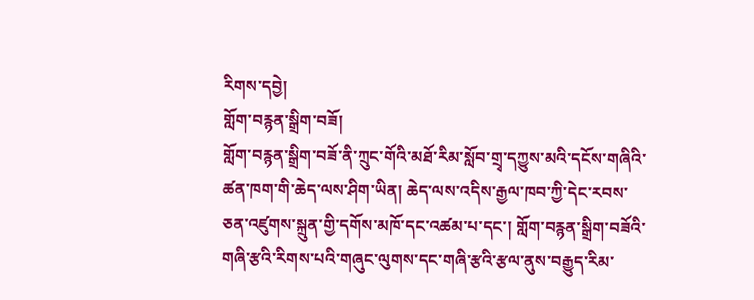རིགས་དབྱེ།
གློག་བརྙན་སྒྲིག་བཟོ།
གློག་བརྙན་སྒྲིག་བཟོ་ནི་ཀྲུང་གོའི་མཐོ་རིམ་སློབ་གྲྭ་དཀྱུས་མའི་དངོས་གཞིའི་ཚན་ཁག་གི་ཆེད་ལས་ཤིག་ཡིན། ཆེད་ལས་འདིས་རྒྱལ་ཁབ་ཀྱི་དེང་རབས་ཅན་འཛུགས་སྐྲུན་གྱི་དགོས་མཁོ་དང་འཚམ་པ་དང་། གློག་བརྙན་སྒྲིག་བཟོའི་གཞི་རྩའི་རིགས་པའི་གཞུང་ལུགས་དང་གཞི་རྩའི་རྩལ་ནུས་བརྒྱུད་རིམ་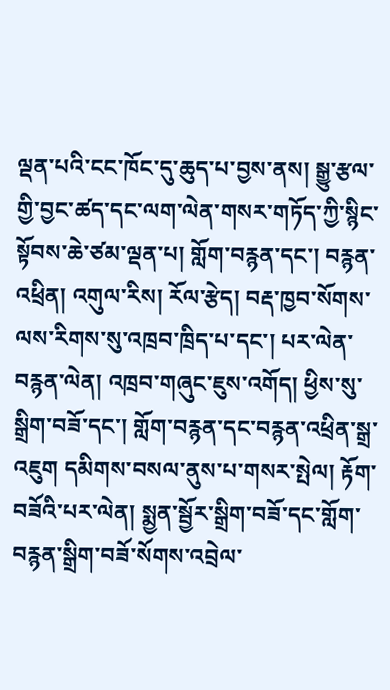ལྡན་པའི་ངང་ཁོང་དུ་ཆུད་པ་བྱས་ནས། སྒྱུ་རྩལ་གྱི་བྱང་ཚད་དང་ལག་ལེན་གསར་གཏོད་ཀྱི་སྙིང་སྟོབས་ཆེ་ཙམ་ལྡན་པ། གློག་བརྙན་དང་། བརྙན་འཕྲིན། འགུལ་རིས། རོལ་རྩེད། བརྡ་ཁྱབ་སོགས་ལས་རིགས་སུ་འཁྲབ་ཁྲིད་པ་དང་། པར་ལེན་བརྙན་ལེན། འཁྲབ་གཞུང་ཇུས་འགོད། ཕྱིས་སུ་སྒྲིག་བཟོ་དང་། གློག་བརྙན་དང་བརྙན་འཕྲིན་སྒྲ་འཇུག དམིགས་བསལ་ནུས་པ་གསར་སྤེལ། རྟོག་བཟོའི་པར་ལེན། སྨྱན་སྦྱོར་སྒྲིག་བཟོ་དང་གློག་བརྙན་སྒྲིག་བཟོ་སོགས་འབྲེལ་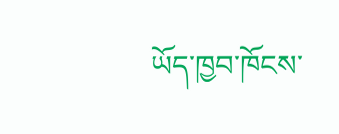ཡོད་ཁྱབ་ཁོངས་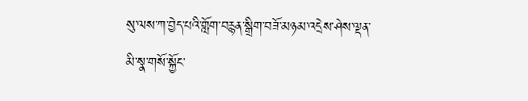སུ་ལས་ཀ་བྱེད་པའི་གློག་བརྙན་སྒྲིག་བཟོ་མཉམ་འདྲེས་ཤེས་ལྡན་མི་སྣ་གསོ་སྐྱོང་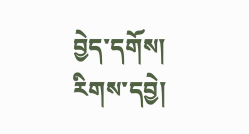བྱེད་དགོས།
རིགས་དབྱེ།